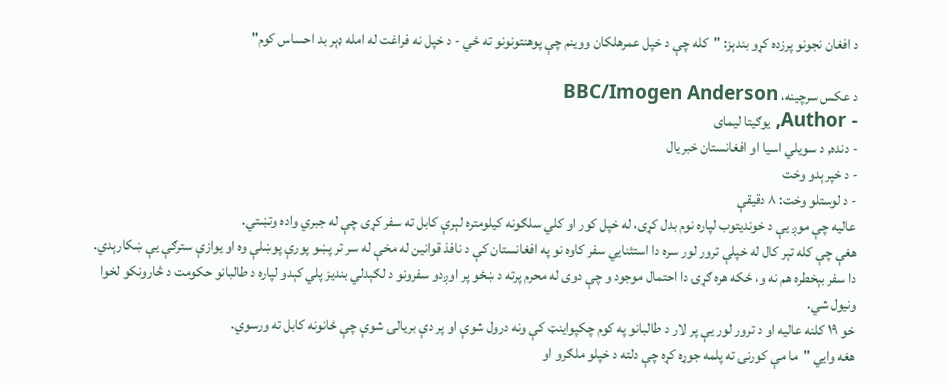د افغان نجونو پرزده کړو بندېز: "کله چې د خپل عمرهلکان ووینم چې پوهنتونونو ته ځي - د خپل نه فراغت له امله ډېر بد احساس کوم"

د عکس سرچینه، BBC/Imogen Anderson
- Author, یوګیتا لیمای
- دنده, د سویلي اسیا او افغانستان خبریال
- د خپرېدو وخت
- د لوستلو وخت: ۸ دقیقې
عالیه چې موږ یې د خوندیتوب لپاره نوم بدل کړی، له خپل کور او کلي سلګونه کیلومتره لېرې کابل ته سفر کړی چې له جبري واده وتښتي.
هغې چې کله تېر کال له خپلې ترور لور سره دا استثنایي سفر کاوه نو په افغانستان کې د نافذ قوانین له مخې له سر تر پښو پورې پوښلې وه او یوازې سترګې یې ښکارېدي.
دا سفر بېخطره هم نه و، ځکه هره ګړۍ دا احتمال موجود و چې دوی له محرم پرته د ښځو پر اوږدو سفرونو د لګېدلي بندیز پلي کېدو لپاره د طالبانو حکومت د څارونکو لخوا ونیول شي.
خو ۱۹ کلنه عالیه او د ترور لور یې پر لار د طالبانو په کوم چکپواینټ کې ونه درول شوې او پر دې بریالۍ شوې چې ځانونه کابل ته ورسوي.
هغه وايي "ما مې کورنۍ ته پلمه جوړه کړه چې دلته د خپلو ملګرو او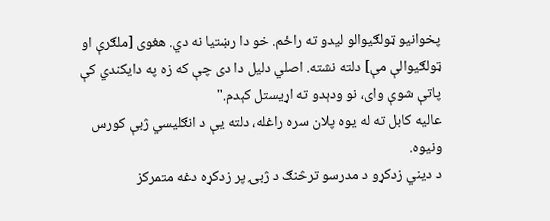پخوانیو ټولګیوالو لیدو ته راځم. خو دا رښتیا نه دي. هغوی [ملګرې او ټولګیوالې مې] دلته نشته. اصلي دلیل دا دی چې که زه په دایکندي کې پاتې شوې وای، نو ودېدو ته اړیستل کېدم."
عالیه کابل ته له یوه پلان سره راغله، دلته یې د انګلیسي ژبې کورس ونیوه.
د دیني زدکړو د مدرسو ترڅنګ د ژبۍ پر زدکړه دغه متمرکز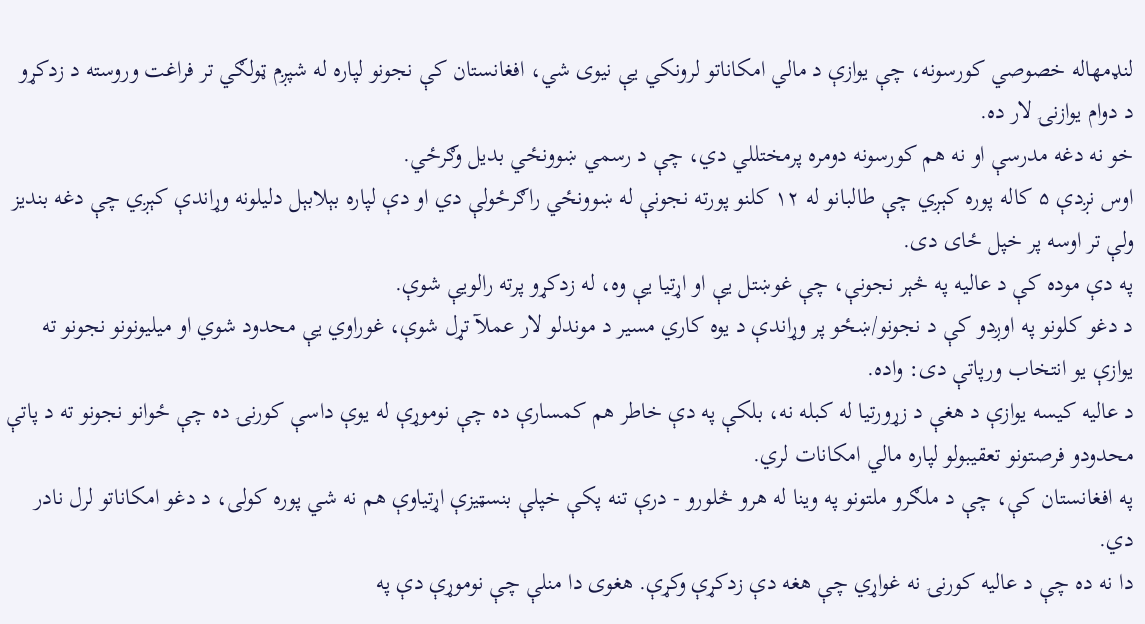لنډمهاله خصوصي کورسونه، چې یوازې د مالي امکاناتو لرونکي یې نیوی شي، افغانستان کې نجونو لپاره له شپږم ټولګي تر فراغت وروسته د زدکړو د دوام یوازنۍ لار ده.
خو نه دغه مدرسې او نه هم کورسونه دومره پرمختللي دي، چې د رسمي ښوونځي بدیل وګرځي.
اوس نږدې ۵ کاله پوره کېږي چې طالبانو له ۱۲ کلنو پورته نجونې له ښوونځي راګرځولې دي او دې لپاره بېلابېل دلیلونه وړاندې کېږي چې دغه بندیز ولې تر اوسه پر خپل ځای دی.
په دې موده کې د عالیه په څېر نجونې، چې غوښتل یې او اړتیا یې وه، له زدکړو پرته رالویې شوې.
د دغو کلونو په اوږدو کې د نجونو/ښځو پر وړاندې د یوه کاري مسیر د موندلو لار عملآ تړل شوې، غوراوي یې محدود شوي او میلیونونو نجونو ته یوازې یو انتخاب ورپاتې دی: واده.
د عالیه کیسه یوازې د هغې د زړورتیا له کبله نه، بلکې په دې خاطر هم کمسارې ده چې نوموړې له یوې داسې کورنۍ ده چې ځوانو نجونو ته د پاتې محدودو فرصتونو تعقیبولو لپاره مالي امکانات لري.
په افغانستان کې، چې د ملګرو ملتونو په وینا له هرو څلورو - درې تنه پکې خپلې بنسټیزې اړتیاوې هم نه شي پوره کولی، د دغو امکاناتو لرل نادر دي.
دا نه ده چې د عالیه کورنۍ نه غواړي چې هغه دې زدکړې وکړې. هغوی دا منلې چې نوموړې دې په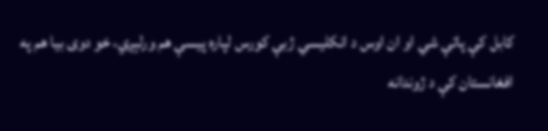کابل کې پاتې شي او ان اوس د انکلیسي ژبې کورس لپاره پیسې هم ورلېږي، خو دوی بیا هم په افغانستان کې د ژوندانه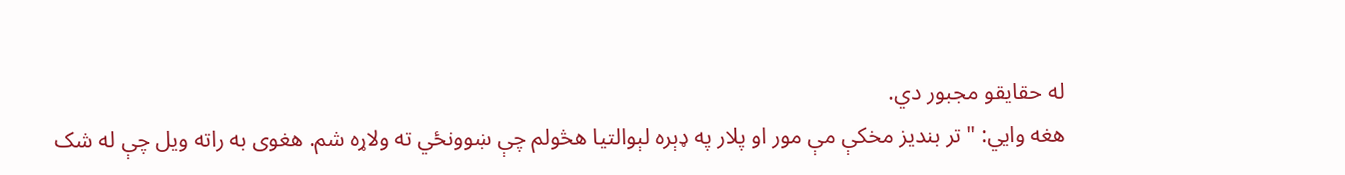له حقایقو مجبور دي.
هغه وايي: "تر بندیز مخکې مې مور او پلار په ډېره لېوالتیا هڅولم چې ښوونځي ته ولاړه شم. هغوی به راته ویل چې له شک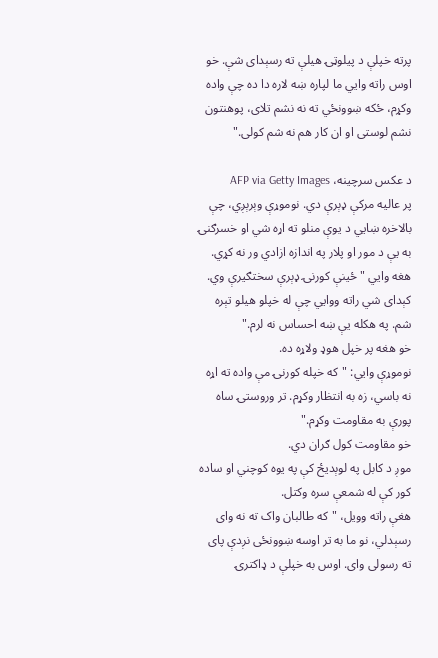پرته خپلې د پیلوټۍ هیلې ته رسېدای شې. خو اوس راته وايي ما لپاره ښه لاره دا ده چې واده وکړم، ځکه ښوونځي ته نه نشم تلای، پوهنتون نشم لوستی او ان کار هم نه شم کولی."

د عکس سرچینه، AFP via Getty Images
پر عالیه مرکې ډېرې دي. نوموړې وېرېږي، چې بالاخره ښايي د یوې منلو ته اړه شي او خسرګنۍ به یې د مور او پلار په اندازه ازادي ور نه کړي.
هغه وايي "ځینې کورنۍ ډېرې سختګیرې وي. کېدای شي راته ووايي چې له خپلو هیلو تېره شم. په هکله يې ښه احساس نه لرم."
خو هغه پر خپل هوډ ولاړه ده.
نوموړې وايي: "که خپله کورنۍ مې واده ته اړه نه باسي، زه به انتظار وکړم. تر وروستۍ ساه پورې به مقاومت وکړم."
خو مقاومت کول ګران دي.
موږ د کابل په لوېدیځ کې په یوه کوچني او ساده کور کې له شمعې سره وکتل.
هغې راته وویل، "که طالبان واک ته نه وای رسېدلي، نو ما به تر اوسه ښوونځی نږدې پای ته رسولی وای. اوس به خپلې د ډاکترۍ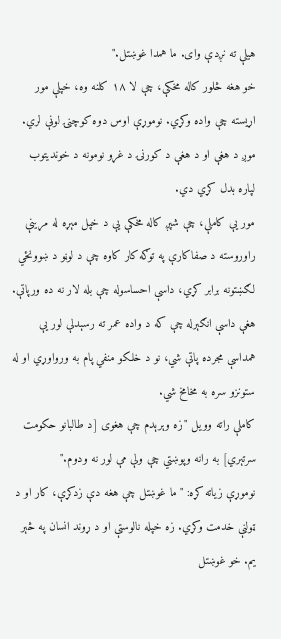هیلې ته نږدې وای. ما همدا غوښتل."
خو هغه څلور کاله مخکې، چې لا ۱۸ کلنه وه، خپلې مور اړیسته چې واده وکړي. نوموړې اوس دوه کوچنۍ لوڼې لري.
موږ د هغې او د هغې د کورنۍ د غړو نومونه د خوندیتوب لپاره بدل کړي دي.
مور یې کاملې، چې شپږ کاله مخکې یې د خپل مېړه له مړینې راوروسته د صفاکارې په توګه کار کاوه چې د لوڼو د ښوونځي لګښتونه برابر کړي، داسې احساسوله چې بله لار نه ده ورپاتې.
هغې داسې انګېرله چې که د واده عمر ته رسېدلې لور یې همداسې مجرده پاتې شي، نو د خلکو منفي پام به ورواوړي او له ستونزو سره به مخامخ شي.
کاملې راته وویل "زه وېرېدم چې هغوی [د طالبانو حکومت سرتېري] به رانه وپوښتي چې ولې مې لور نه ودوم."
نوموړې زیاته کړه: "ما غوښتل چې هغه دې زدکړې، کار او د ټولنې خدمت وکړي. زه خپله نالوستې او د ړوند انسان په څېر یم. خو غوښتل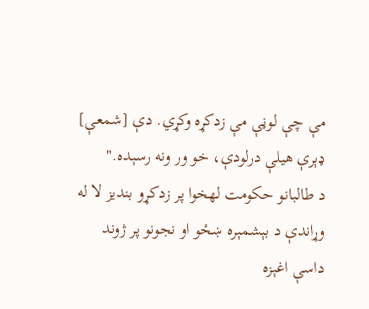مې چې لوڼې مې زدکړه وکړي. دې [شمعې] ډېرې هیلې درلودې، خو ور ونه رسېده."
د طالبانو حکومت لهخوا پر زدکړو بندیز لا له وړاندې د بېشمېره ښځو او نجونو پر ژوند داسې اغېزه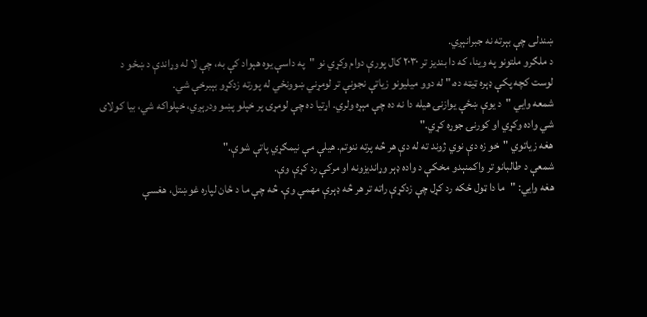ښندلی چې بېرته نه جبرانېږي.
د ملګرو ملتونو په وینا، که دا بندیز تر ۲۰۳۰ کال پورې دوام وکړي نو "په داسې یوه هېواد کې به، چې لا له وړاندې د ښځو د لوست کچه پکې ډېره ټیټه ده،" له دوو میلیونو زیاتې نجونې تر لومړني ښوونځي له پورته زدکړو بېبرخې شي.
شمعه وایي "د یوې ښځې یوازنۍ هیله دا نه ده چې مېړه ولري. اړتیا ده چې لومړۍ پر خپلو پښو ودرېږي، خپلواکه شي، بیا کولای شي واده وکړي او کورنۍ جوړه کړي."
هغه زیاتوي "خو زه دې نوي ژوند ته له دې هر څه پرته ننوتم. هیلې مې نیمګړي پاتې شوې."
شمعې د طالبانو تر واکمنېدو مخکې د واده ډېر وړاندیزونه او مرکې رد کړې وې.
هغه وايي: "ما دا ټول ځکه رد کړل چې زدکړې راته تر هر څه ډېرې مهمې وې. څه چې ما د ځان لپاره غوښتل، هغسې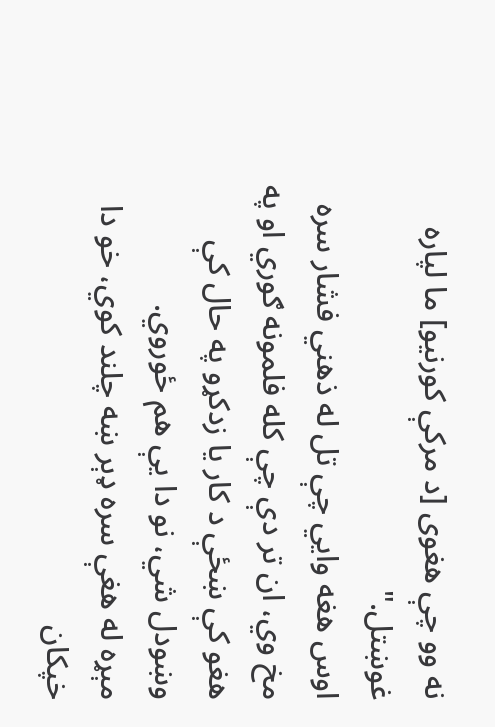نه وو چې هغوی [د مرکې کورنیو] ما لپاره غوښتل."
اوس هغه وايي چې تل له ذهني فشار سره مخ وي، ان تر دې چې کله فلمونه ګوري او په هغو کې ښځې د کار یا زدکړو په حال کې وښودل شي، نو دا یې هم ځوروي.
مېړه له هغې سره ډېر ښه چلند کوي، خو دا خپکان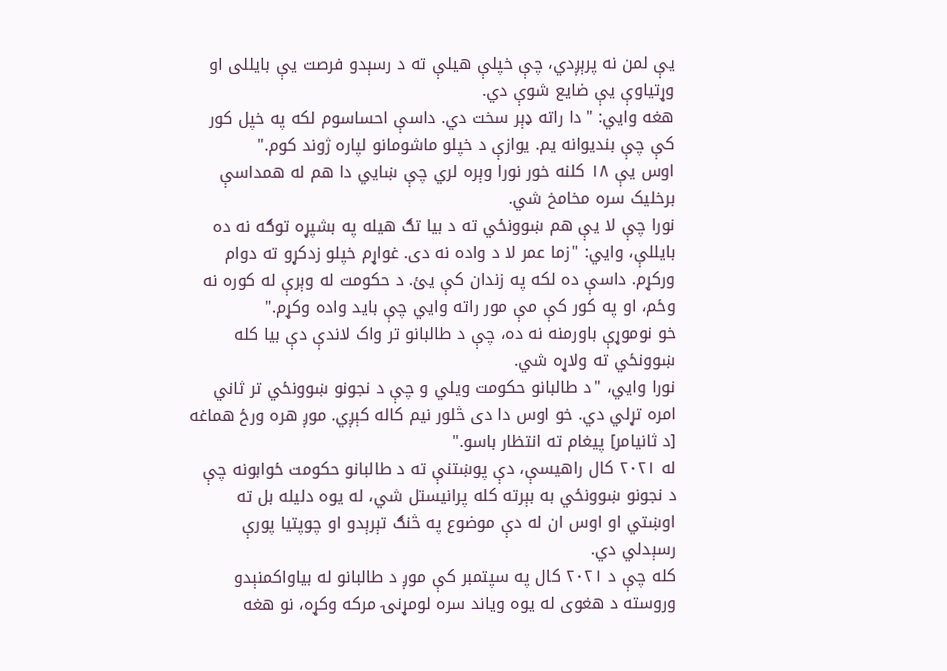یې لمن نه پرېږدي، چې خپلې هیلې ته د رسېدو فرصت یې بایللی او وړتیاوې یې ضایع شوې دي.
هغه وايي: "دا راته ډېر سخت دي. داسې احساسوم لکه په خپل کور کې چې بندیوانه یم. یوازې د خپلو ماشومانو لپاره ژوند کوم."
اوس یې ۱۸ کلنه خور نورا وېره لري چې ښايي دا هم له همداسې برخلیک سره مخامخ شي.
نورا چې لا یې هم ښوونځي ته د بیا تګ هیله په بشپړه توګه نه ده بایللې، وايي: "زما عمر لا د واده نه دی. غواړم خپلو زدکړو ته دوام ورکړم. داسې ده لکه په زندان کې یئ. د حکومت له وېرې له کوره نه وځم، او په کور کې مې مور راته وايي چې باید واده وکړم."
خو نوموړې باورمنه نه ده، چې د طالبانو تر واک لاندې دې بیا کله ښوونځي ته ولاړه شي.
نورا وايي، "د طالبانو حکومت ویلي و چې د نجونو ښوونځي تر ثاني امره تړلي دي. خو اوس دا دی څلور نیم کاله کېږي. موږ هره ورځ هماغه [د ثانيامر] پیغام ته انتظار باسو."
له ۲۰۲۱ کال راهیسې، دې پوښتنې ته د طالبانو حکومت ځوابونه چې د نجونو ښوونځي به بېرته کله پرانیستل شي، له یوه دلیله بل ته اوښتي او اوس ان له دې موضوع په څنګ تېرېدو او چوپتیا پورې رسېدلي دي.
کله چې د ۲۰۲۱ کال په سپتمبر کې موږ د طالبانو له بیاواکمنېدو وروسته د هغوی له یوه ویاند سره لومړنۍ مرکه وکړه، نو هغه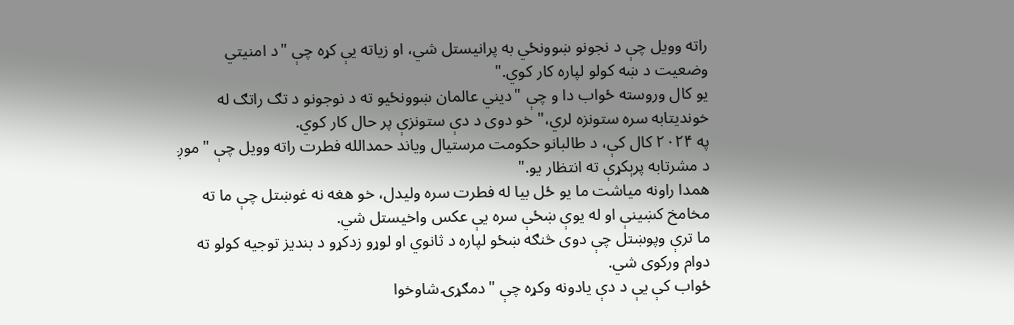راته وویل چې د نجونو ښوونځي به پرانیستل شي، او زیاته یې کړه چې "د امنیتي وضعیت د ښه کولو لپاره کار کوي."
یو کال وروسته ځواب دا و چې "دیني عالمان ښوونځیو ته د نوجونو د تګ راتګ له خوندیتابه سره ستونزه لري،" خو دوی د دې ستونزې پر حال کار کوي.
په ۲۰۲۴ کال کې، د طالبانو حکومت مرستیال ویاند حمدالله فطرت راته وویل چې "موږ د مشرتابه پرېکړې ته انتظار یو."
همدا راونه میاشت ما یو ځل بیا له فطرت سره ولیدل، خو هغه نه غوښتل چې ما ته مخامخ کښینې او له یوې ښځې سره یې عکس واخیستل شي.
ما ترې وپوښتل چې دوی څنګه ښځو لپاره د ثانوي او لوړو زدکړو د بندیز توجیه کولو ته دوام ورکوی شي.
ځواب کې یې د دې یادونه وکړه چې "دمګړۍ شاوخوا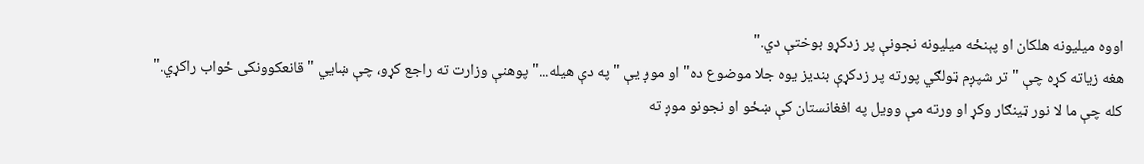اووه میلیونه هلکان او پېنځه میلیونه نجونې پر زدکړو بوختې دي."
هغه زیاته کړه چې "تر شپږم ټولګي پورته پر زدکړې بندیز یوه جلا موضوع ده" او موږ یې "په دې هیله..." پوهنې وزارت ته راجع کړو، چې ښايي "قانعکوونکی ځواب راکړي."
کله چې ما لا نور ټینګار وکړ او ورته مې وویل په افغانستان کې ښځو او نجونو موږ ته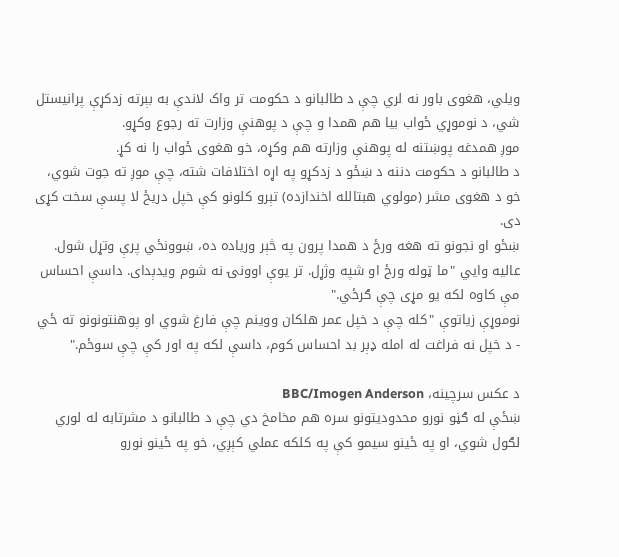ویلي، هغوی باور نه لري چې د طالبانو د حکومت تر واک لاندې به بېرته زدکړې پرانیستل شي، د نوموړي ځواب بیا هم همدا و چې د پوهنې وزارت ته رجوع وکړو.
موږ همدغه پوښتنه له پوهنې وزارته هم وکړه، خو هغوی ځواب را نه کړ.
د طالبانو د حکومت دننه د ښځو د زدکړو په اړه اختلافات شته، چې موږ ته جوت شوي، خو د هغوی مشر (مولوي هبتالله اخندازده) تېرو کلونو کې خپل دریځ لا پسې سخت کړی دی.
ښځو او نجونو ته هغه ورځ د همدا پرون په څېر وریاده ده، ښوونځي پرې وتړل شول.
عالیه وایي "ما ټوله ورځ او شپه وژړل. تر یوې اوونۍ نه شوم ویدېدای. داسې احساس مې کاوه لکه یو مړی چې ګرځي."
نوموړې زیاتوې "کله چې د خپل عمر هلکان ووینم چې فارغ شوي او پوهنتونونو ته ځي - د خپل نه فراغت له امله ډېر بد احساس کوم، داسې لکه په اور کې چې سوځم."

د عکس سرچینه، BBC/Imogen Anderson
ښځې له ګڼو نورو محدودیتونو سره هم مخامخ دي چې د طالبانو د مشرتابه له لوري لګول شوي، او په ځینو سیمو کې په کلکه عملي کېږي، خو په ځینو نورو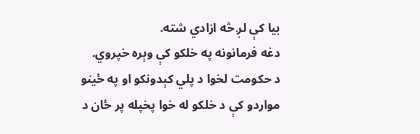بیا کې لږ څه ازادي شته.
دغه فرمانونه په خلکو کې وېره خپروي.
د حکومت لخوا د پلي کېدونکو او په ځینو مواردو کې د خلکو له خوا پخپله پر ځان د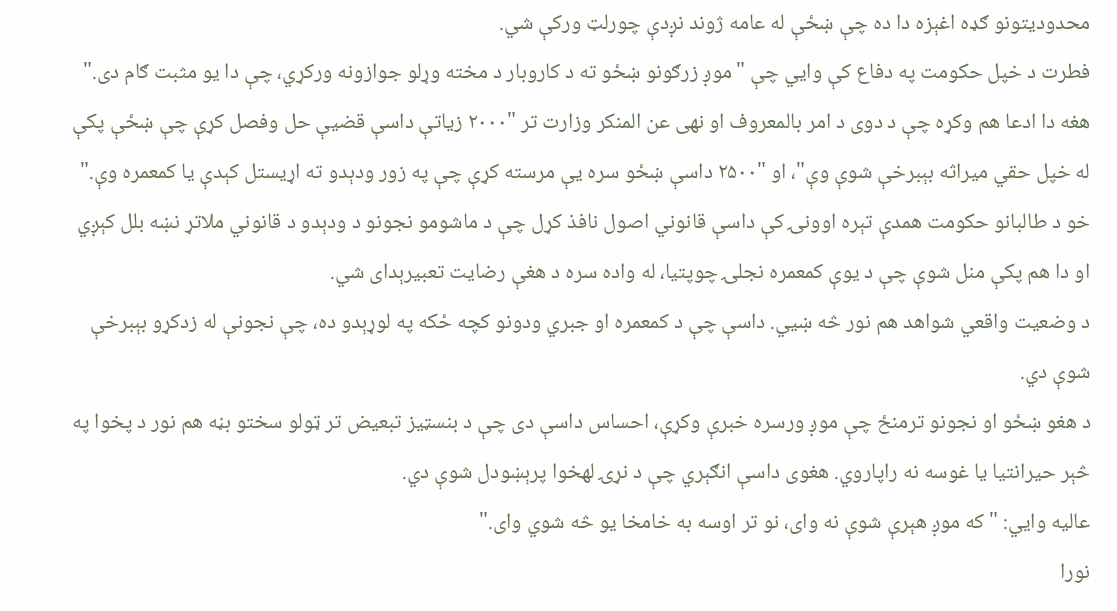محدودیتونو ګډه اغېزه دا ده چې ښځې له عامه ژوند نږدې چورلټ ورکې شي.
فطرت د خپل حکومت په دفاع کې وايي چې "موږ زرګونو ښځو ته د کاروبار د مخته وړلو جوازونه ورکړي، چې دا یو مثبت ګام دی."
هغه دا ادعا هم وکړه چې د دوی د امر بالمعروف او نهی عن المنکر وزارت تر "۲۰۰۰ زیاتې داسې قضیې حل وفصل کړې چې ښځې پکې له خپل حقي میراثه بېبرخې شوې وې"، او "۲۵۰۰ داسې ښځو سره یې مرسته کړې چې په زور ودېدو ته اړیستل کېدې یا کمعمره وې."
خو د طالبانو حکومت همدې تېره اوونۍ کې داسې قانوني اصول نافذ کړل چې د ماشومو نجونو د ودېدو د قانوني ملاتړ نښه بلل کېږي او دا هم پکې منل شوې چې د یوې کمعمره نجلۍ چوپتیا، له واده سره د هغې رضایت تعبیرېدای شي.
د وضعیت واقعي شواهد هم نور څه ښيي. داسې چې د کمعمره او جبري ودونو کچه ځکه په لوړېدو ده، چې نجونې له زدکړو بېبرخې شوې دي.
د هغو ښځو او نجونو ترمنځ چې موږ ورسره خبرې وکړې، احساس داسې دی چې د بنسټیز تبعیض تر ټولو سختو بڼه هم نور د پخوا په څېر حیرانتیا یا غوسه نه راپاروي. هغوی داسې انګېري چې د نړۍ لهخوا پرېښودل شوې دي.
عالیه وايي: "که موږ هېرې شوې نه وای، نو تر اوسه به خامخا یو څه شوي وای."
نورا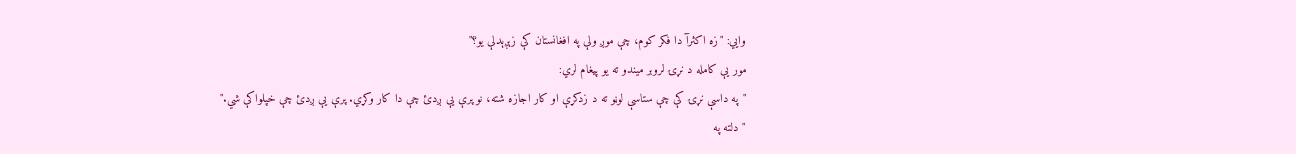وايي: "زه اکثرآ دا فکر کوم، چې موږ ولې په افغانستان کې زېږېدلې یو؟"
مور یې کامله د نړۍ لروبر میندو ته یو پیغام لري:
"په داسې نړۍ کې چې ستاسې لوڼو ته د زدکړې او کار اجازه شته، نو پرې یې ږدئ چې دا کار وکړي. پرې یې ږدئ چې خپلواکې شي."
"دلته په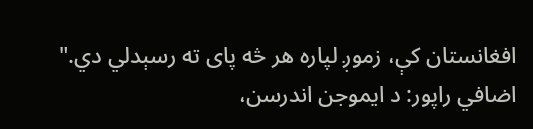افغانستان کې، زموږ لپاره هر څه پای ته رسېدلي دي."
اضافي راپور: د ايموجن اندرسن،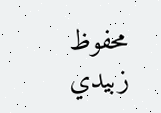محفوظ زبیدي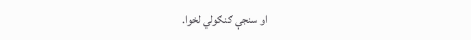او سنجې ګنګولي لخوا.